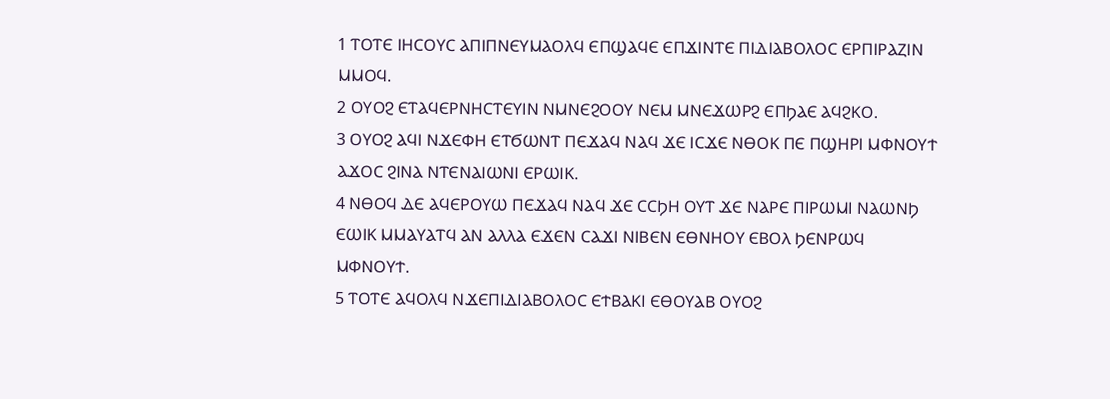1 ⲦⲞⲦⲈ ⲒⲎⲤⲞⲨⲤ ⲀⲠⲒⲠⲚⲈⲨⲘⲀⲞⲖϤ ⲈⲠϢⲀϤⲈ ⲈⲠϪⲒⲚⲦⲈ ⲠⲒⲆⲒⲀⲂⲞⲖⲞⲤ ⲈⲢⲠⲒⲢⲀⲌⲒⲚ ⲘⲘⲞϤ.
2 ⲞⲨⲞϨ ⲈⲦⲀϤⲈⲢⲚⲎⲤⲦⲈⲨⲒⲚ ⲚⲘⲚⲈϨⲞⲞⲨ ⲚⲈⲘ ⲘⲚⲈϪⲰⲢϨ ⲈⲠϦⲀⲈ ⲀϤϨⲔⲞ.
3 ⲞⲨⲞϨ ⲀϤⲒ ⲚϪⲈⲪⲎ ⲈⲦϬⲰⲚⲦ ⲠⲈϪⲀϤ ⲚⲀϤ ϪⲈ ⲒⲤϪⲈ ⲚⲐⲞⲔ ⲠⲈ ⲠϢⲎⲢⲒ ⲘⲪⲚⲞⲨϮ ⲀϪⲞⲤ ϨⲒⲚⲀ ⲚⲦⲈⲚⲀⲒⲰⲚⲒ ⲈⲢⲰⲒⲔ.
4 ⲚⲐⲞϤ ⲆⲈ ⲀϤⲈⲢⲞⲨⲰ ⲠⲈϪⲀϤ ⲚⲀϤ ϪⲈ ⲤⲤϦⲎ ⲞⲨⲦ ϪⲈ ⲚⲀⲢⲈ ⲠⲒⲢⲰⲘⲒ ⲚⲀⲰⲚϦ ⲈⲰⲒⲔ ⲘⲘⲀⲨⲀⲦϤ ⲀⲚ ⲀⲖⲖⲀ ⲈϪⲈⲚ ⲤⲀϪⲒ ⲚⲒⲂⲈⲚ ⲈⲐⲚⲎⲞⲨ ⲈⲂⲞⲖ ϦⲈⲚⲢⲰϤ ⲘⲪⲚⲞⲨϮ.
5 ⲦⲞⲦⲈ ⲀϤⲞⲖϤ ⲚϪⲈⲠⲒⲆⲒⲀⲂⲞⲖⲞⲤ ⲈϮⲂⲀⲔⲒ ⲈⲐⲞⲨⲀⲂ ⲞⲨⲞϨ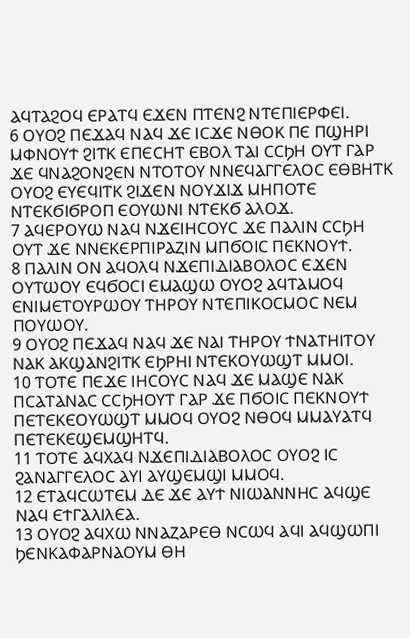ⲀϤⲦⲀϨⲞϤ ⲈⲢⲀⲦϤ ⲈϪⲈⲚ ⲠⲦⲈⲚϨ ⲚⲦⲈⲠⲒⲈⲢⲪⲈⲒ.
6 ⲞⲨⲞϨ ⲠⲈϪⲀϤ ⲚⲀϤ ϪⲈ ⲒⲤϪⲈ ⲚⲐⲞⲔ ⲠⲈ ⲠϢⲎⲢⲒ ⲘⲪⲚⲞⲨϮ ϨⲒⲦⲔ ⲈⲠⲈⲤⲎⲦ ⲈⲂⲞⲖ ⲦⲀⲒ ⲤⲤϦⲎ ⲞⲨⲦ ⲄⲀⲢ ϪⲈ ϤⲚⲀϨⲞⲚϨⲈⲚ ⲚⲦⲞⲦⲞⲨ ⲚⲚⲈϤⲀⲄⲄⲈⲖⲞⲤ ⲈⲐⲂⲎⲦⲔ ⲞⲨⲞϨ ⲈⲨⲈϤⲒⲦⲔ ϨⲒϪⲈⲚ ⲚⲞⲨϪⲒϪ ⲘⲎⲠⲞⲦⲈ ⲚⲦⲈⲔϬⲒϬⲢⲞⲠ ⲈⲞⲨⲰⲚⲒ ⲚⲦⲈⲔϬ ⲀⲖⲞϪ.
7 ⲀϤⲈⲢⲞⲨⲰ ⲚⲀϤ ⲚϪⲈⲒⲎⲤⲞⲨⲤ ϪⲈ ⲠⲀⲖⲒⲚ ⲤⲤϦⲎ ⲞⲨⲦ ϪⲈ ⲚⲚⲈⲔⲈⲢⲠⲒⲢⲀⲌⲒⲚ ⲘⲠϬⲞⲒⲤ ⲠⲈⲔⲚⲞⲨϮ.
8 ⲠⲀⲖⲒⲚ ⲞⲚ ⲀϤⲞⲖϤ ⲚϪⲈⲠⲒⲆⲒⲀⲂⲞⲖⲞⲤ ⲈϪⲈⲚ ⲞⲨⲦⲰⲞⲨ ⲈϤϬⲞⲤⲒ ⲈⲘⲀϢⲰ ⲞⲨⲞϨ ⲀϤⲦⲀⲘⲞϤ ⲈⲚⲒⲘⲈⲦⲞⲨⲢⲰⲞⲨ ⲦⲎⲢⲞⲨ ⲚⲦⲈⲠⲒⲔⲞⲤⲘⲞⲤ ⲚⲈⲘ ⲠⲞⲨⲰⲞⲨ.
9 ⲞⲨⲞϨ ⲠⲈϪⲀϤ ⲚⲀϤ ϪⲈ ⲚⲀⲒ ⲦⲎⲢⲞⲨ ϮⲚⲀⲦⲎⲒⲦⲞⲨ ⲚⲀⲔ ⲀⲔϢⲀⲚϨⲒⲦⲔ ⲈϦⲢⲎⲒ ⲚⲦⲈⲔⲞⲨⲰϢⲦ ⲘⲘⲞⲒ.
10 ⲦⲞⲦⲈ ⲠⲈϪⲈ ⲒⲎⲤⲞⲨⲤ ⲚⲀϤ ϪⲈ ⲘⲀϢⲈ ⲚⲀⲔ ⲠⲤⲀⲦⲀⲚⲀⲤ ⲤⲤϦⲎⲞⲨⲦ ⲄⲀⲢ ϪⲈ ⲠϬⲞⲒⲤ ⲠⲈⲔⲚⲞⲨϮ ⲠⲈⲦⲈⲔⲈⲞⲨⲰϢⲦ ⲘⲘⲞϤ ⲞⲨⲞϨ ⲚⲐⲞϤ ⲘⲘⲀⲨⲀⲦϤ ⲠⲈⲦⲈⲔⲈϢⲈⲘϢⲎⲦϤ.
11 ⲦⲞⲦⲈ ⲀϤⲬⲀϤ ⲚϪⲈⲠⲒⲆⲒⲀⲂⲞⲖⲞⲤ ⲞⲨⲞϨ ⲒⲤ ϨⲀⲚⲀⲄⲄⲈⲖⲞⲤ ⲀⲨⲒ ⲀⲨϢⲈⲘϢⲒ ⲘⲘⲞϤ.
12 ⲈⲦⲀϤⲤⲰⲦⲈⲘ ⲆⲈ ϪⲈ ⲀⲨϮ ⲚⲒⲰⲀⲚⲚⲎⲤ ⲀϤϢⲈ ⲚⲀϤ ⲈϮⲄⲀⲖⲒⲖⲈⲀ.
13 ⲞⲨⲞϨ ⲀϤⲬⲰ ⲚⲚⲀⲌⲀⲢⲈⲐ ⲚⲤⲰϤ ⲀϤⲒ ⲀϤϢⲰⲠⲒ ϦⲈⲚⲔⲀⲪⲀⲢⲚⲀⲞⲨⲘ ⲐⲎ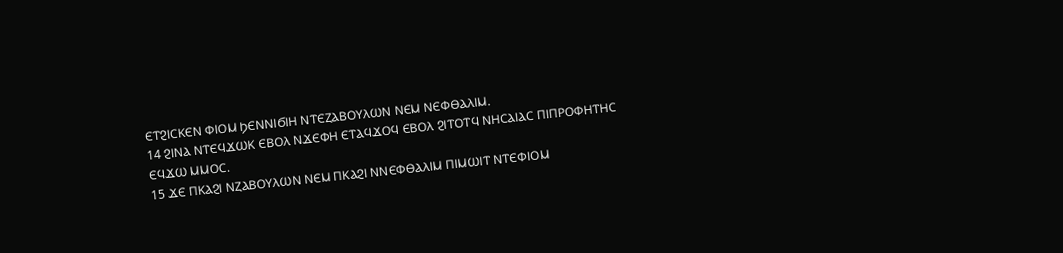ⲈⲦϨⲒⲤⲔⲈⲚ ⲪⲒⲞⲘ ϦⲈⲚⲚⲒϬⲒⲎ ⲚⲦⲈⲌⲀⲂⲞⲨⲖⲰⲚ ⲚⲈⲘ ⲚⲈⲪⲐⲀⲖⲒⲘ.
14 ϨⲒⲚⲀ ⲚⲦⲈϤϪⲰⲔ ⲈⲂⲞⲖ ⲚϪⲈⲪⲎ ⲈⲦⲀϤϪⲞϤ ⲈⲂⲞⲖ ϨⲒⲦⲞⲦϤ ⲚⲎⲤⲀⲒⲀⲤ ⲠⲒⲠⲢⲞⲪⲎⲦⲎⲤ ⲈϤϪⲰ ⲘⲘⲞⲤ.
15 ϪⲈ ⲠⲔⲀϨⲒ ⲚⲌⲀⲂⲞⲨⲖⲰⲚ ⲚⲈⲘ ⲠⲔⲀϨⲒ ⲚⲚⲈⲪⲐⲀⲖⲒⲘ ⲠⲒⲘⲰⲒⲦ ⲚⲦⲈⲪⲒⲞⲘ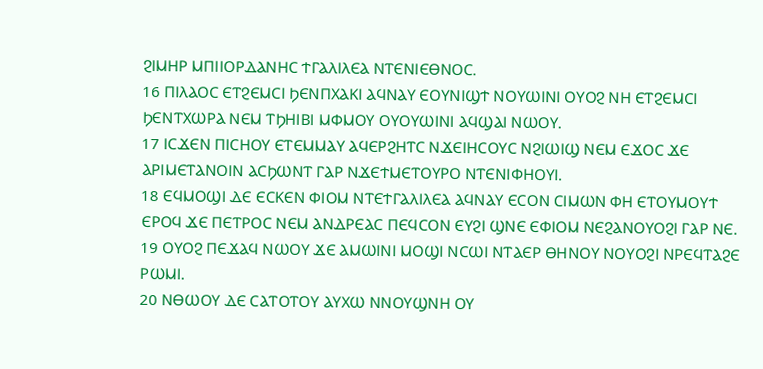ϨⲒⲘⲎⲢ ⲘⲠⲒⲒⲞⲢⲆⲀⲚⲎⲤ ϮⲄⲀⲖⲒⲖⲈⲀ ⲚⲦⲈⲚⲒⲈⲐⲚⲞⲤ.
16 ⲠⲒⲖⲀⲞⲤ ⲈⲦϨⲈⲘⲤⲒ ϦⲈⲚⲠⲬⲀⲔⲒ ⲀϤⲚⲀⲨ ⲈⲞⲨⲚⲒϢϮ ⲚⲞⲨⲰⲒⲚⲒ ⲞⲨⲞϨ ⲚⲎ ⲈⲦϨⲈⲘⲤⲒ ϦⲈⲚⲦⲬⲰⲢⲀ ⲚⲈⲘ ⲦϦⲎⲒⲂⲒ ⲘⲪⲘⲞⲨ ⲞⲨⲞⲨⲰⲒⲚⲒ ⲀϤϢⲀⲒ ⲚⲰⲞⲨ.
17 ⲒⲤϪⲈⲚ ⲠⲒⲤⲎⲞⲨ ⲈⲦⲈⲘⲘⲀⲨ ⲀϤⲈⲢϨⲎⲦⲤ ⲚϪⲈⲒⲎⲤⲞⲨⲤ ⲚϨⲒⲰⲒϢ ⲚⲈⲘ ⲈϪⲞⲤ ϪⲈ ⲀⲢⲒⲘⲈⲦⲀⲚⲞⲒⲚ ⲀⲤϦⲰⲚⲦ ⲄⲀⲢ ⲚϪⲈϮⲘⲈⲦⲞⲨⲢⲞ ⲚⲦⲈⲚⲒⲪⲎⲞⲨⲒ.
18 ⲈϤⲘⲞϢⲒ ⲆⲈ ⲈⲤⲔⲈⲚ ⲪⲒⲞⲘ ⲚⲦⲈϮⲄⲀⲖⲒⲖⲈⲀ ⲀϤⲚⲀⲨ ⲈⲤⲞⲚ ⲤⲒⲘⲰⲚ ⲪⲎ ⲈⲦⲞⲨⲘⲞⲨϮ ⲈⲢⲞϤ ϪⲈ ⲠⲈⲦⲢⲞⲤ ⲚⲈⲘ ⲀⲚⲆⲢⲈⲀⲤ ⲠⲈϤⲤⲞⲚ ⲈⲨϨⲒ ϢⲚⲈ ⲈⲪⲒⲞⲘ ⲚⲈϨⲀⲚⲞⲨⲞϨⲒ ⲄⲀⲢ ⲚⲈ.
19 ⲞⲨⲞϨ ⲠⲈϪⲀϤ ⲚⲰⲞⲨ ϪⲈ ⲀⲘⲰⲒⲚⲒ ⲘⲞϢⲒ ⲚⲤⲰⲒ ⲚⲦⲀⲈⲢ ⲐⲎⲚⲞⲨ ⲚⲞⲨⲞϨⲒ ⲚⲢⲈϤⲦⲀϨⲈ ⲢⲰⲘⲒ.
20 ⲚⲐⲰⲞⲨ ⲆⲈ ⲤⲀⲦⲞⲦⲞⲨ ⲀⲨⲬⲰ ⲚⲚⲞⲨϢⲚⲎ ⲞⲨ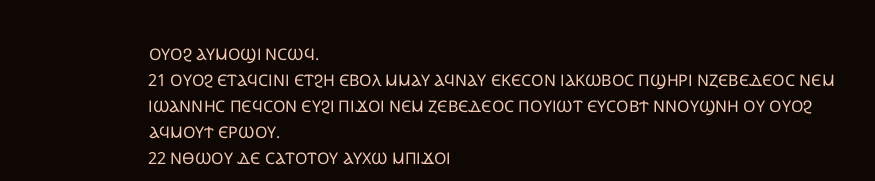ⲞⲨⲞϨ ⲀⲨⲘⲞϢⲒ ⲚⲤⲰϤ.
21 ⲞⲨⲞϨ ⲈⲦⲀϤⲤⲒⲚⲒ ⲈⲦϨⲎ ⲈⲂⲞⲖ ⲘⲘⲀⲨ ⲀϤⲚⲀⲨ ⲈⲔⲈⲤⲞⲚ ⲒⲀⲔⲰⲂⲞⲤ ⲠϢⲎⲢⲒ ⲚⲌⲈⲂⲈⲆⲈⲞⲤ ⲚⲈⲘ ⲒⲰⲀⲚⲚⲎⲤ ⲠⲈϤⲤⲞⲚ ⲈⲨϨⲒ ⲠⲒϪⲞⲒ ⲚⲈⲘ ⲌⲈⲂⲈⲆⲈⲞⲤ ⲠⲞⲨⲒⲰⲦ ⲈⲨⲤⲞⲂϮ ⲚⲚⲞⲨϢⲚⲎ ⲞⲨ ⲞⲨⲞϨ ⲀϤⲘⲞⲨϮ ⲈⲢⲰⲞⲨ.
22 ⲚⲐⲰⲞⲨ ⲆⲈ ⲤⲀⲦⲞⲦⲞⲨ ⲀⲨⲬⲰ ⲘⲠⲒϪⲞⲒ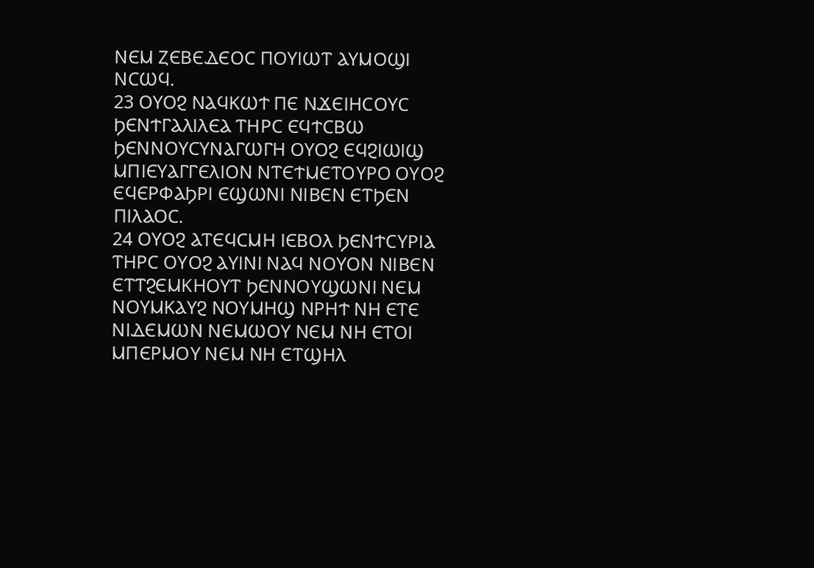ⲚⲈⲘ ⲌⲈⲂⲈⲆⲈⲞⲤ ⲠⲞⲨⲒⲰⲦ ⲀⲨⲘⲞϢⲒ ⲚⲤⲰϤ.
23 ⲞⲨⲞϨ ⲚⲀϤⲔⲰϮ ⲠⲈ ⲚϪⲈⲒⲎⲤⲞⲨⲤ ϦⲈⲚϮⲄⲀⲖⲒⲖⲈⲀ ⲦⲎⲢⲤ ⲈϤϮⲤⲂⲰ ϦⲈⲚⲚⲞⲨⲤⲨⲚⲀⲄⲰⲄⲎ ⲞⲨⲞϨ ⲈϤϨⲒⲰⲒϢ ⲘⲠⲒⲈⲨⲀⲄⲄⲈⲖⲒⲞⲚ ⲚⲦⲈϮⲘⲈⲦⲞⲨⲢⲞ ⲞⲨⲞϨ ⲈϤⲈⲢⲪⲀϦⲢⲒ ⲈϢⲰⲚⲒ ⲚⲒⲂⲈⲚ ⲈⲦϦⲈⲚ ⲠⲒⲖⲀⲞⲤ.
24 ⲞⲨⲞϨ ⲀⲦⲈϤⲤⲘⲎ ⲒⲈⲂⲞⲖ ϦⲈⲚϮⲤⲨⲢⲒⲀ ⲦⲎⲢⲤ ⲞⲨⲞϨ ⲀⲨⲒⲚⲒ ⲚⲀϤ ⲚⲞⲨⲞⲚ ⲚⲒⲂⲈⲚ ⲈⲦⲦϨⲈⲘⲔⲎⲞⲨⲦ ϦⲈⲚⲚⲞⲨϢⲰⲚⲒ ⲚⲈⲘ ⲚⲞⲨⲘⲔⲀⲨϨ ⲚⲞⲨⲘⲎϢ ⲚⲢⲎϮ ⲚⲎ ⲈⲦⲈ ⲚⲒⲆⲈⲘⲰⲚ ⲚⲈⲘⲰⲞⲨ ⲚⲈⲘ ⲚⲎ ⲈⲦⲞⲒ ⲘⲠⲈⲢⲘⲞⲨ ⲚⲈⲘ ⲚⲎ ⲈⲦϢⲎⲖ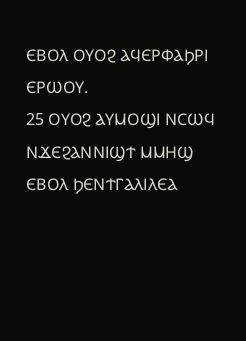ⲈⲂⲞⲖ ⲞⲨⲞϨ ⲀϤⲈⲢⲪⲀϦⲢⲒ ⲈⲢⲰⲞⲨ.
25 ⲞⲨⲞϨ ⲀⲨⲘⲞϢⲒ ⲚⲤⲰϤ ⲚϪⲈϨⲀⲚⲚⲒϢϮ ⲘⲘⲎϢ ⲈⲂⲞⲖ ϦⲈⲚϮⲄⲀⲖⲒⲖⲈⲀ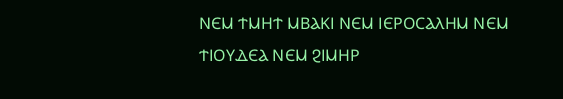ⲚⲈⲘ ϮⲘⲎϮ ⲘⲂⲀⲔⲒ ⲚⲈⲘ ⲒⲈⲢⲞⲤⲀⲖⲎⲘ ⲚⲈⲘ ϮⲒⲞⲨⲆⲈⲀ ⲚⲈⲘ ϨⲒⲘⲎⲢ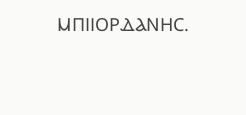ⲘⲠⲒⲒⲞⲢⲆⲀⲚⲎⲤ.